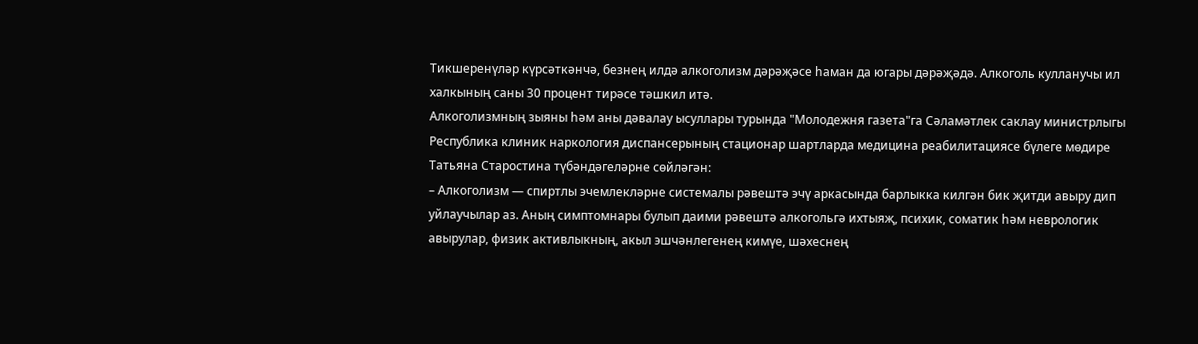Тикшеренүләр күрсәткәнчә, безнең илдә алкоголизм дәрәҗәсе һаман да югары дәрәҗәдә. Алкоголь кулланучы ил халкының саны 30 процент тирәсе тәшкил итә.
Алкоголизмның зыяны һәм аны дәвалау ысуллары турында "Молодежня газета"га Сәламәтлек саклау министрлыгы Республика клиник наркология диспансерының стационар шартларда медицина реабилитациясе бүлеге мөдире Татьяна Старостина түбәндәгеләрне сөйләгән:
– Алкоголизм — спиртлы эчемлекләрне системалы рәвештә эчү аркасында барлыкка килгән бик җитди авыру дип уйлаучылар аз. Аның симптомнары булып даими рәвештә алкогольгә ихтыяҗ, психик, соматик һәм неврологик авырулар, физик активлыкның, акыл эшчәнлегенең кимүе, шәхеснең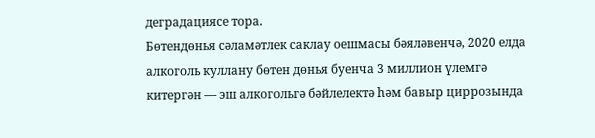деградациясе тора.
Бөтендөнья сәламәтлек саклау оешмасы бәяләвенчә, 2020 елда алкоголь куллану бөтен дөнья буенча 3 миллион үлемгә китергән — эш алкогольгә бәйлелектә һәм бавыр циррозында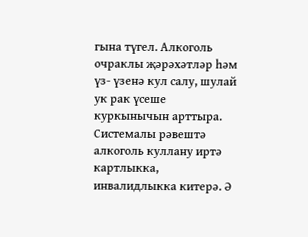гына түгел. Алкоголь очраклы җәрәхәтләр һәм үз- үзенә кул салу, шулай ук рак үсеше куркынычын арттыра.
Системалы рәвештә алкоголь куллану иртә картлыкка, инвалидлыкка китерә. Ә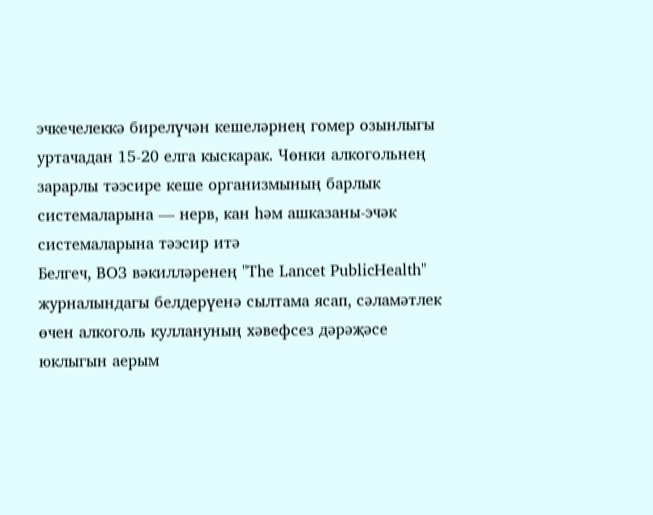эчкечелеккә бирелүчән кешеләрнең гомер озынлыгы уртачадан 15-20 елга кыскарак. Чөнки алкогольнең зарарлы тәэсире кеше организмының барлык системаларына — нерв, кан һәм ашказаны-эчәк системаларына тәэсир итә
Белгеч, ВОЗ вәкилләренең "The Lancet PublicHealth" журналындагы белдерүенә сылтама ясап, сәламәтлек өчен алкоголь куллануның хәвефсез дәрәҗәсе юклыгын аерым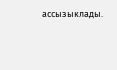ассызыклады.